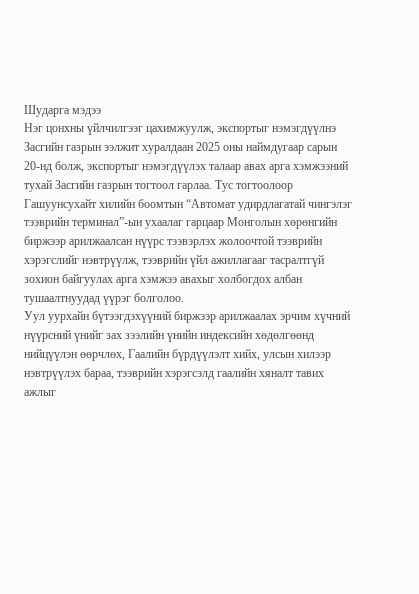Шударга мэдээ
Нэг цонхны үйлчилгээг цахимжуулж, экспортыг нэмэгдүүлнэ
Засгийн газрын ээлжит хуралдаан 2025 оны наймдугаар сарын 20-нд болж, экспортыг нэмэгдүүлэх талаар авах арга хэмжээний тухай Засгийн газрын тогтоол гарлаа. Тус тогтоолоор Гашуунсухайт хилийн боомтын “Автомат удирдлагатай чингэлэг тээврийн терминал”-ын ухаалаг гарцаар Монголын хөрөнгийн биржээр арилжаалсан нүүрс тээвэрлэх жолоочтой тээврийн хэрэгслийг нэвтрүүлж, тээврийн үйл ажиллагааг тасралтгүй зохион байгуулах арга хэмжээ авахыг холбогдох албан тушаалтнуудад үүрэг болголоо.
Уул уурхайн бүтээгдэхүүний биржээр арилжаалах эрчим хүчний нүүрсний үнийг зах зээлийн үнийн индексийн хөдөлгөөнд нийцүүлэн өөрчлөх, Гаалийн бүрдүүлэлт хийх, улсын хилээр нэвтрүүлэх бараа, тээврийн хэрэгсэлд гаалийн хяналт тавих ажлыг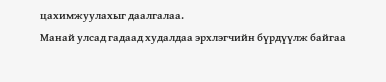цахимжуулахыг даалгалаа.
Манай улсад гадаад худалдаа эрхлэгчийн бүрдүүлж байгаа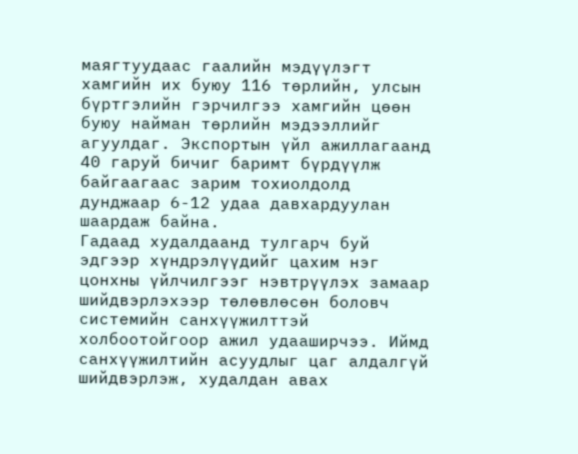маягтуудаас гаалийн мэдүүлэгт хамгийн их буюу 116 төрлийн, улсын бүртгэлийн гэрчилгээ хамгийн цөөн буюу найман төрлийн мэдээллийг агуулдаг. Экспортын үйл ажиллагаанд 40 гаруй бичиг баримт бүрдүүлж байгаагаас зарим тохиолдолд дунджаар 6-12 удаа давхардуулан шаардаж байна.
Гадаад худалдаанд тулгарч буй эдгээр хүндрэлүүдийг цахим нэг цонхны үйлчилгээг нэвтрүүлэх замаар шийдвэрлэхээр төлөвлөсөн боловч системийн санхүүжилттэй холбоотойгоор ажил удааширчээ. Иймд санхүүжилтийн асуудлыг цаг алдалгүй шийдвэрлэж, худалдан авах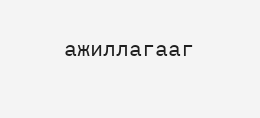ажиллагааг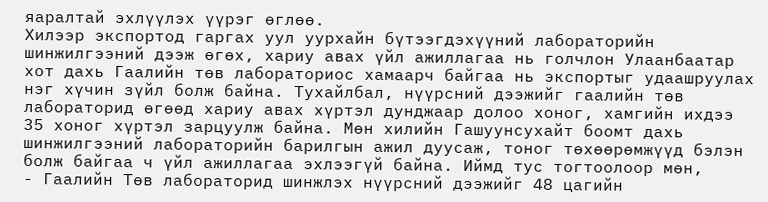яаралтай эхлүүлэх үүрэг өглөө.
Хилээр экспортод гаргах уул уурхайн бүтээгдэхүүний лабораторийн шинжилгээний дээж өгөх, хариу авах үйл ажиллагаа нь голчлон Улаанбаатар хот дахь Гаалийн төв лабораториос хамаарч байгаа нь экспортыг удаашруулах нэг хүчин зүйл болж байна. Тухайлбал, нүүрсний дээжийг гаалийн төв лабораторид өгөөд хариу авах хүртэл дунджаар долоо хоног, хамгийн ихдээ 35 хоног хүртэл зарцуулж байна. Мөн хилийн Гашуунсухайт боомт дахь шинжилгээний лабораторийн барилгын ажил дуусаж, тоног төхөөрөмжүүд бэлэн болж байгаа ч үйл ажиллагаа эхлээгүй байна. Иймд тус тогтоолоор мөн,
- Гаалийн Төв лабораторид шинжлэх нүүрсний дээжийг 48 цагийн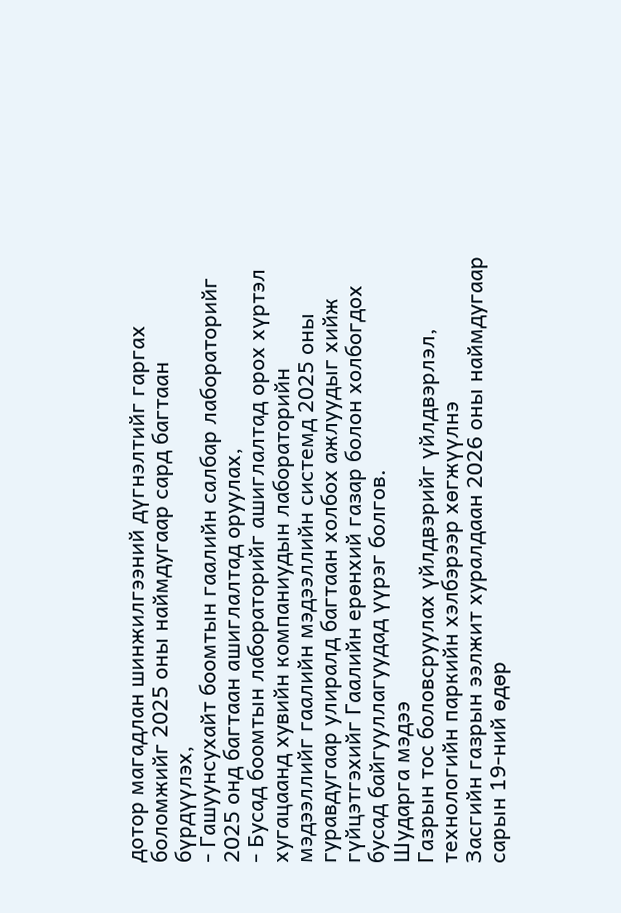дотор магадлан шинжилгээний дүгнэлтийг гаргах боломжийг 2025 оны наймдугаар сард багтаан бүрдүүлэх,
- Гашуунсухайт боомтын гаалийн салбар лабораторийг 2025 онд багтаан ашиглалтад оруулах,
- Бусад боомтын лабораторийг ашиглалтад орох хүртэл хугацаанд хувийн компаниудын лабораторийн мэдээллийг гаалийн мэдээллийн системд 2025 оны гуравдугаар улиралд багтаан холбох ажлуудыг хийж гүйцэтгэхийг Гаалийн ерөнхий газар болон холбогдох бусад байгууллагуудад үүрэг болгов.
Шударга мэдээ
Газрын тос боловсруулах үйлдвэрийг үйлдвэрлэл, технологийн паркийн хэлбэрээр хөгжүүлнэ
Засгийн газрын ээлжит хуралдаан 2026 оны наймдугаар сарын 19-ний өдөр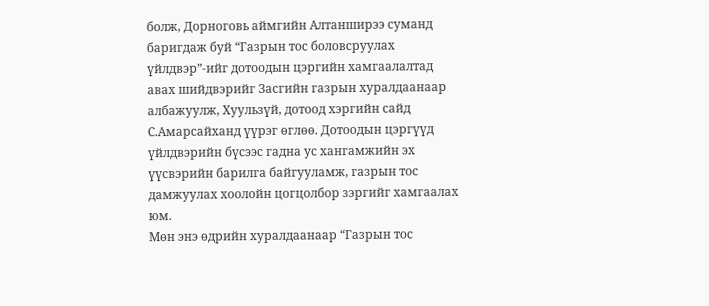болж, Дорноговь аймгийн Алтанширээ суманд баригдаж буй “Газрын тос боловсруулах үйлдвэр”-ийг дотоодын цэргийн хамгаалалтад авах шийдвэрийг Засгийн газрын хуралдаанаар албажуулж, Хуульзүй, дотоод хэргийн сайд С.Амарсайханд үүрэг өглөө. Дотоодын цэргүүд үйлдвэрийн бүсээс гадна ус хангамжийн эх үүсвэрийн барилга байгууламж, газрын тос дамжуулах хоолойн цогцолбор зэргийг хамгаалах юм.
Мөн энэ өдрийн хуралдаанаар “Газрын тос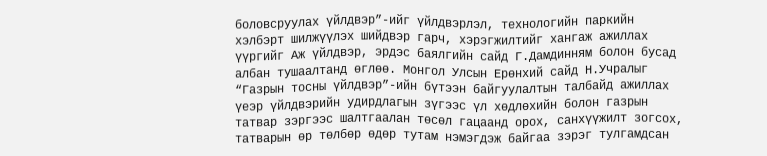боловсруулах үйлдвэр”-ийг үйлдвэрлэл, технологийн паркийн хэлбэрт шилжүүлэх шийдвэр гарч, хэрэгжилтийг хангаж ажиллах үүргийг Аж үйлдвэр, эрдэс баялгийн сайд Г.Дамдинням болон бусад албан тушаалтанд өглөө. Монгол Улсын Ерөнхий сайд Н.Учралыг “Газрын тосны үйлдвэр”-ийн бүтээн байгуулалтын талбайд ажиллах үеэр үйлдвэрийн удирдлагын зүгээс үл хөдлөхийн болон газрын татвар зэргээс шалтгаалан төсөл гацаанд орох, санхүүжилт зогсох, татварын өр төлбөр өдөр тутам нэмэгдэж байгаа зэрэг тулгамдсан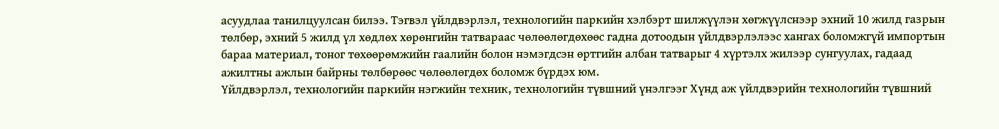асуудлаа танилцуулсан билээ. Тэгвэл үйлдвэрлэл, технологийн паркийн хэлбэрт шилжүүлэн хөгжүүлснээр эхний 10 жилд газрын төлбөр, эхний 5 жилд үл хөдлөх хөрөнгийн татвараас чөлөөлөгдөхөөс гадна дотоодын үйлдвэрлэлээс хангах боломжгүй импортын бараа материал, тоног төхөөрөмжийн гаалийн болон нэмэгдсэн өртгийн албан татварыг 4 хүртэлх жилээр сунгуулах, гадаад ажилтны ажлын байрны төлбөрөөс чөлөөлөгдөх боломж бүрдэх юм.
Үйлдвэрлэл, технологийн паркийн нэгжийн техник, технологийн түвшний үнэлгээг Хүнд аж үйлдвэрийн технологийн түвшний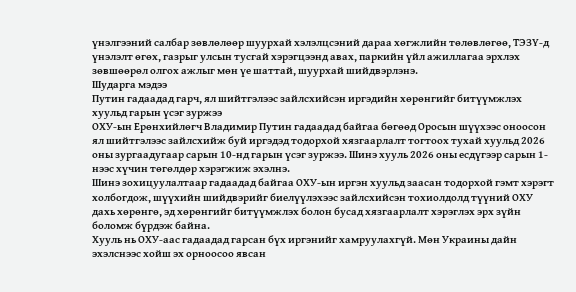үнэлгээний салбар зөвлөлөөр шуурхай хэлэлцсэний дараа хөгжлийн төлөвлөгөө, ТЭЗҮ-д үнэлэлт өгөх, газрыг улсын тусгай хэрэгцээнд авах, паркийн үйл ажиллагаа эрхлэх зөвшөөрөл олгох ажлыг мөн үе шаттай, шуурхай шийдвэрлэнэ.
Шударга мэдээ
Путин гадаадад гарч, ял шийтгэлээс зайлсхийсэн иргэдийн хөрөнгийг битүүмжлэх хуульд гарын үсэг зуржээ
ОХУ-ын Ерөнхийлөгч Владимир Путин гадаадад байгаа бөгөөд Оросын шүүхээс оноосон ял шийтгэлээс зайлсхийж буй иргэдэд тодорхой хязгаарлалт тогтоох тухай хуульд 2026 оны зургаадугаар сарын 10-нд гарын үсэг зуржээ. Шинэ хууль 2026 оны есдүгээр сарын 1-нээс хүчин төгөлдөр хэрэгжиж эхэлнэ.
Шинэ зохицуулалтаар гадаадад байгаа ОХУ-ын иргэн хуульд заасан тодорхой гэмт хэрэгт холбогдож, шүүхийн шийдвэрийг биелүүлэхээс зайлсхийсэн тохиолдолд түүний ОХУ дахь хөрөнгө, эд хөрөнгийг битүүмжлэх болон бусад хязгаарлалт хэрэглэх эрх зүйн боломж бүрдэж байна.
Хууль нь ОХУ-аас гадаадад гарсан бүх иргэнийг хамруулахгүй. Мөн Украины дайн эхэлснээс хойш эх орноосоо явсан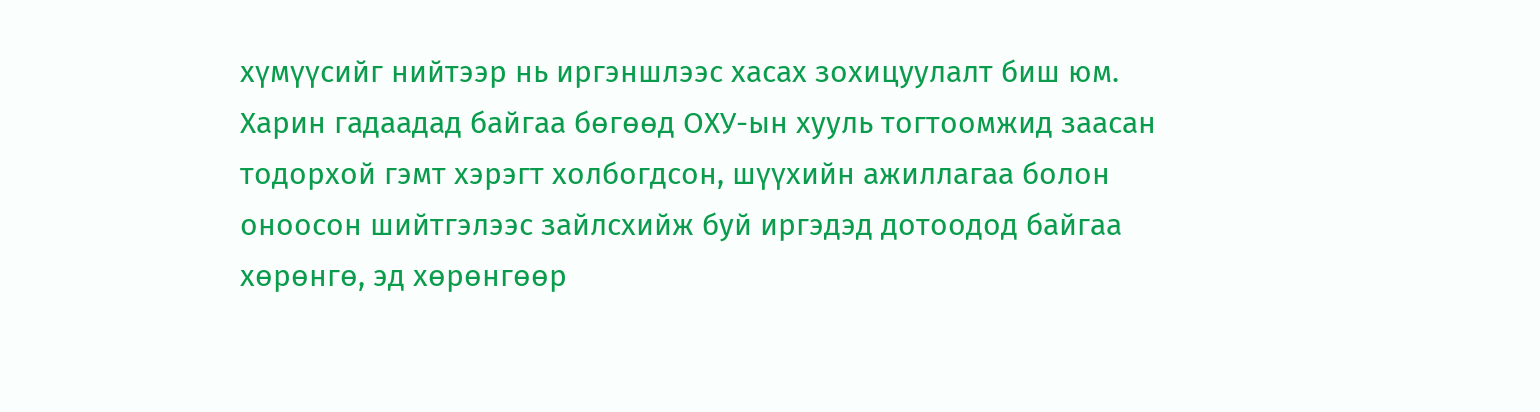хүмүүсийг нийтээр нь иргэншлээс хасах зохицуулалт биш юм.
Харин гадаадад байгаа бөгөөд ОХУ-ын хууль тогтоомжид заасан тодорхой гэмт хэрэгт холбогдсон, шүүхийн ажиллагаа болон оноосон шийтгэлээс зайлсхийж буй иргэдэд дотоодод байгаа хөрөнгө, эд хөрөнгөөр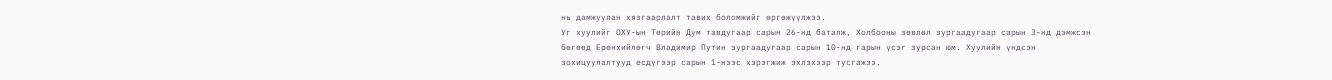нь дамжуулан хязгаарлалт тавих боломжийг өргөжүүлжээ.
Уг хуулийг ОХУ-ын Төрийн Дум тавдугаар сарын 26-нд баталж, Холбооны зөвлөл зургаадугаар сарын 3-нд дэмжсэн бөгөөд Ерөнхийлөгч Владимир Путин зургаадугаар сарын 10-нд гарын үсэг зурсан юм. Хуулийн үндсэн зохицуулалтууд есдүгээр сарын 1-нээс хэрэгжиж эхлэхээр тусгажээ.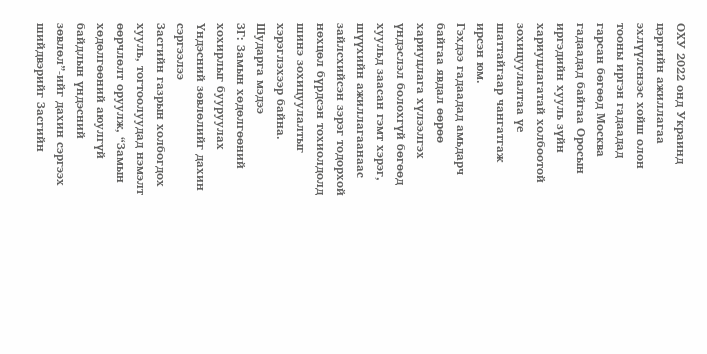ОХУ 2022 онд Украинд цэргийн ажиллагаа эхлүүлснээс хойш олон тооны иргэн гадаадад гарсан бөгөөд Москва гадаадад байгаа Оросын иргэдийн хууль зүйн хариуцлагатай холбоотой зохицуулалтаа үе шаттайгаар чангатгаж ирсэн юм.
Гэхдээ гадаадад амьдарч байгаа явдал өөрөө хариуцлага хүлээлгэх үндэслэл болохгүй бөгөөд хуульд заасан гэмт хэрэг, шүүхийн ажиллагаанаас зайлсхийсэн зэрэг тодорхой нөхцөл бүрдсэн тохиолдолд шинэ зохицуулалтыг хэрэглэхээр байна.
Шударга мэдээ
ЗГ: Замын хөдөлгөөний хохирлыг бууруулах Үндэсний зөвлөлийг дахин сэргээлээ
Засгийн газрын холбогдох хууль, тогтоолуудад нэмэлт өөрчлөлт оруулж, “Замын хөдөлгөөний аюулгүй байдлын үндэсний зөвлөл”-ийг дахин сэргээх шийдвэрийг Засгийн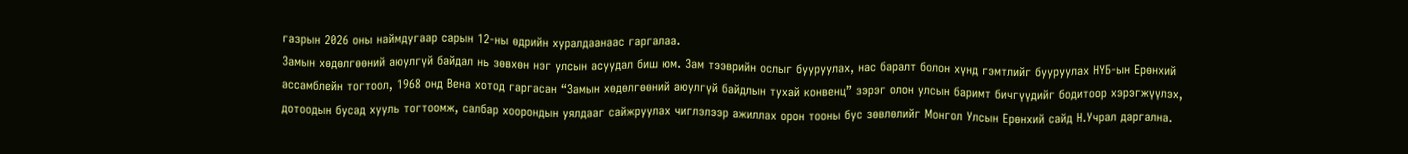газрын 2026 оны наймдугаар сарын 12-ны өдрийн хуралдаанаас гаргалаа.
Замын хөдөлгөөний аюулгүй байдал нь зөвхөн нэг улсын асуудал биш юм. Зам тээврийн ослыг бууруулах, нас баралт болон хүнд гэмтлийг бууруулах НҮБ-ын Ерөнхий ассамблейн тогтоол, 1968 онд Вена хотод гаргасан “Замын хөдөлгөөний аюулгүй байдлын тухай конвенц” зэрэг олон улсын баримт бичгүүдийг бодитоор хэрэгжүүлэх, дотоодын бусад хууль тогтоомж, салбар хоорондын уялдааг сайжруулах чиглэлээр ажиллах орон тооны бус зөвлөлийг Монгол Улсын Ерөнхий сайд Н.Учрал даргална.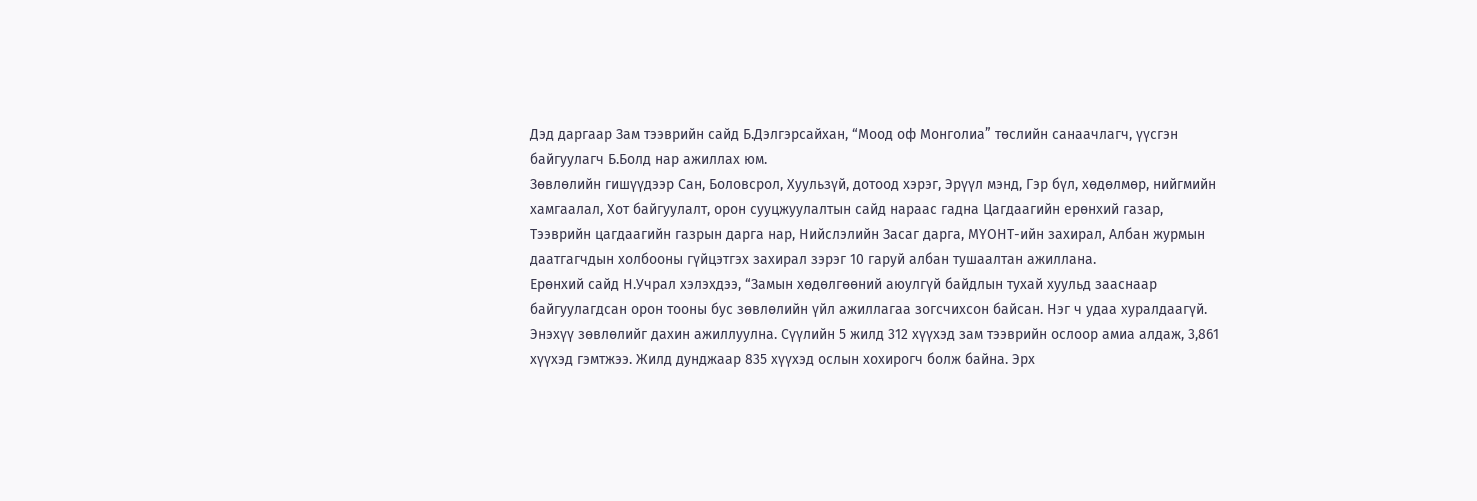Дэд даргаар Зам тээврийн сайд Б.Дэлгэрсайхан, “Моод оф Монголиа” төслийн санаачлагч, үүсгэн байгуулагч Б.Болд нар ажиллах юм.
Зөвлөлийн гишүүдээр Сан, Боловсрол, Хуульзүй, дотоод хэрэг, Эрүүл мэнд, Гэр бүл, хөдөлмөр, нийгмийн хамгаалал, Хот байгуулалт, орон сууцжуулалтын сайд нараас гадна Цагдаагийн ерөнхий газар, Тээврийн цагдаагийн газрын дарга нар, Нийслэлийн Засаг дарга, МҮОНТ-ийн захирал, Албан журмын даатгагчдын холбооны гүйцэтгэх захирал зэрэг 10 гаруй албан тушаалтан ажиллана.
Ерөнхий сайд Н.Учрал хэлэхдээ, “Замын хөдөлгөөний аюулгүй байдлын тухай хуульд зааснаар байгуулагдсан орон тооны бус зөвлөлийн үйл ажиллагаа зогсчихсон байсан. Нэг ч удаа хуралдаагүй. Энэхүү зөвлөлийг дахин ажиллуулна. Сүүлийн 5 жилд 312 хүүхэд зам тээврийн ослоор амиа алдаж, 3,861 хүүхэд гэмтжээ. Жилд дунджаар 835 хүүхэд ослын хохирогч болж байна. Эрх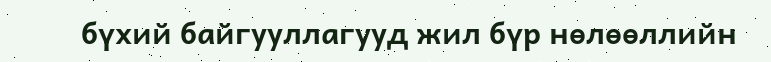бүхий байгууллагууд жил бүр нөлөөллийн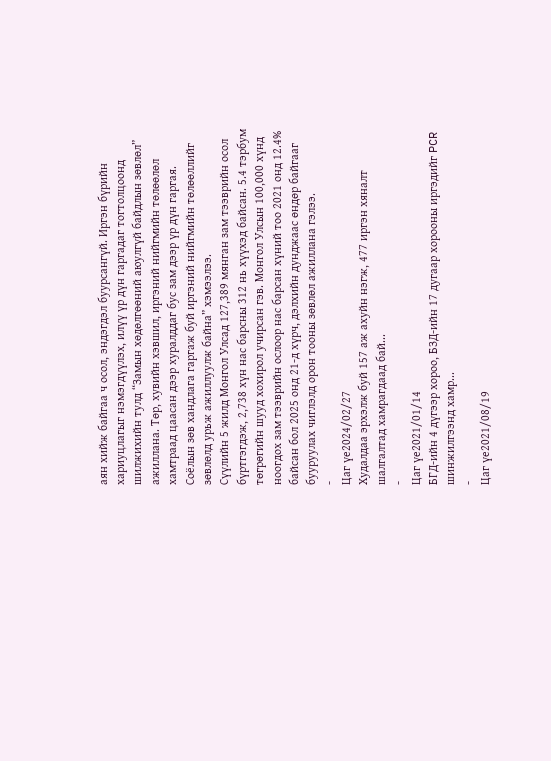аян хийж байгаа ч осол, эндэгдэл буурсангүй. Иргэн бүрийн хариуцлагыг нэмэгдүүлэх, илүү үр дүн гаргадаг тогтолцоонд шилжихийн тулд “Замын хөдөлгөөний аюулгүй байдлын зөвлөл” ажиллана. Төр, хувийн хэвшил, иргэний нийгмийн төлөөлөл хамтраад цаасан дээр хуралддаг бус зам дээр үр дүн гаргая. Соёлын зөв хандлага гаргаж буй иргэний нийгмийн төлөөллийг зөвлөлд урьж ажиллуулж байна” хэмээлээ.
Сүүлийн 5 жилд Монгол Улсад 127,389 мянган зам тээврийн осол бүртгэгдэж, 2,738 хүн нас барсны 312 нь хүүхэд байсан. 5.4 тэрбум төгрөгийн шууд хохирол учирсан гэв. Монгол Улсын 100,000 хүнд ноогдох зам тээврийн ослоор нас барсан хүний тоо 2021 онд 12.4% байсан бол 2025 онд 21-д хүрч, дэлхийн дунджаас өндөр байгааг бууруулах чиглэлд орон тооны зөвлөл ажиллана гэлээ.
-
Цаг үе2024/02/27
Худалдаа эрхэлж буй 157 аж ахуйн нэгж, 477 иргэн хяналт шалгалтад хамрагдаад бай...
-
Цаг үе2021/01/14
БГД-ийн 4 дүгээр хороо, БЗД-ийн 17 дугаар хорооны иргэдийг PCR шинжилгээнд хамр...
-
Цаг үе2021/08/19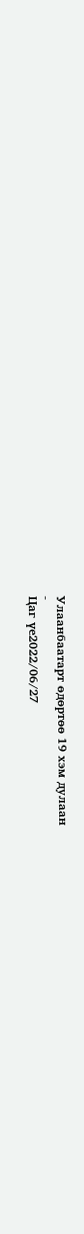Улаанбаатарт өдөртөө 19 хэм дулаан
-
Цаг үе2022/06/27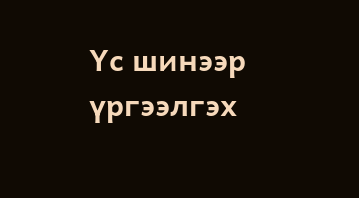Үс шинээр үргээлгэх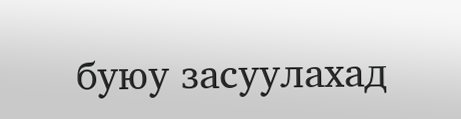буюу засуулахад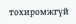тохиромжгүй